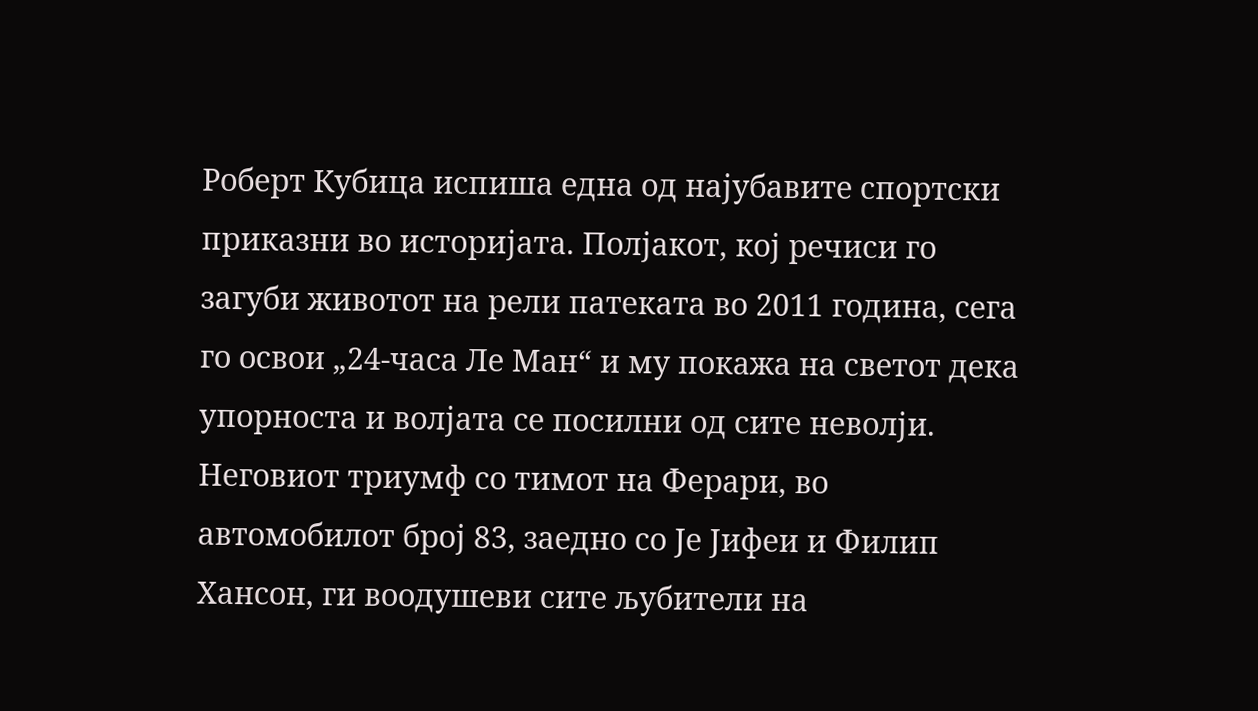Роберт Кубица испиша една од најубавите спортски приказни во историјата. Полјакот, кој речиси го загуби животот на рели патеката во 2011 година, сега го освои „24-часа Ле Ман“ и му покажа на светот дека упорноста и волјата се посилни од сите неволји.
Неговиот триумф со тимот на Ферари, во автомобилот број 83, заедно со Је Јифеи и Филип Хансон, ги воодушеви сите љубители на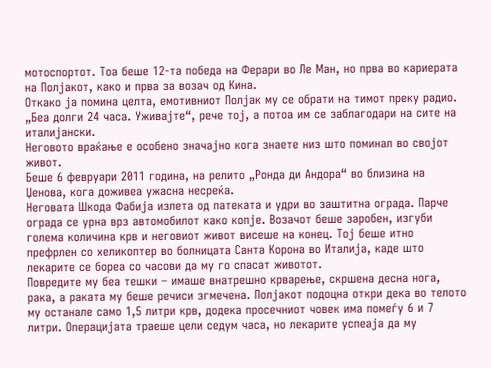мотоспортот. Тоа беше 12-та победа на Ферари во Ле Ман, но прва во кариерата на Полјакот, како и прва за возач од Кина.
Откако ја помина целта, емотивниот Полјак му се обрати на тимот преку радио.
„Беа долги 24 часа. Уживајте“, рече тој, а потоа им се заблагодари на сите на италијански.
Неговото враќање е особено значајно кога знаете низ што поминал во својот живот.
Беше 6 февруари 2011 година, на релито „Ронда ди Андора“ во близина на Џенова, кога доживеа ужасна несреќа.
Неговата Шкода Фабија излета од патеката и удри во заштитна ограда. Парче ограда се урна врз автомобилот како копје. Возачот беше заробен, изгуби голема количина крв и неговиот живот висеше на конец. Тој беше итно префрлен со хеликоптер во болницата Санта Корона во Италија, каде што лекарите се бореа со часови да му го спасат животот.
Повредите му беа тешки – имаше внатрешно крварење, скршена десна нога, рака, а раката му беше речиси згмечена. Полјакот подоцна откри дека во телото му останале само 1,5 литри крв, додека просечниот човек има помеѓу 6 и 7 литри. Операцијата траеше цели седум часа, но лекарите успеаја да му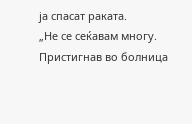ја спасат раката.
„Не се сеќавам многу. Пристигнав во болница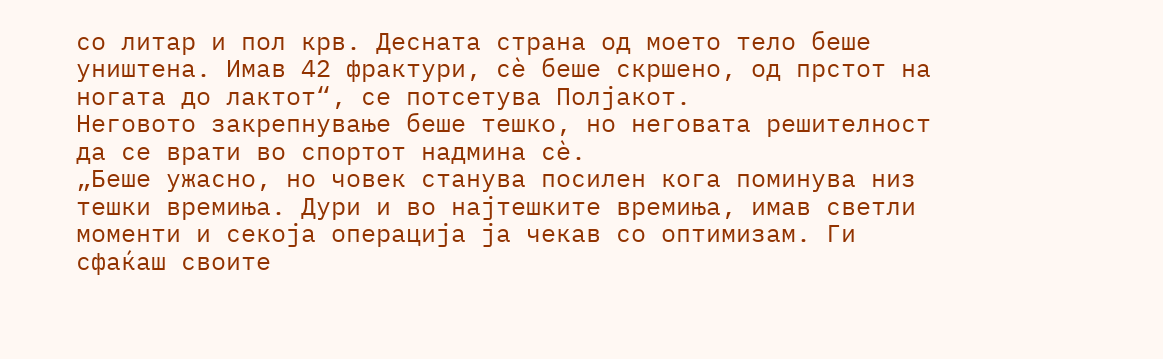со литар и пол крв. Десната страна од моето тело беше уништена. Имав 42 фрактури, сè беше скршено, од прстот на ногата до лактот“, се потсетува Полјакот.
Неговото закрепнување беше тешко, но неговата решителност да се врати во спортот надмина сè.
„Беше ужасно, но човек станува посилен кога поминува низ тешки времиња. Дури и во најтешките времиња, имав светли моменти и секоја операција ја чекав со оптимизам. Ги сфаќаш своите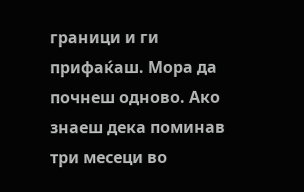граници и ги прифаќаш. Мора да почнеш одново. Ако знаеш дека поминав три месеци во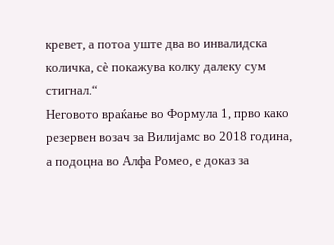кревет, а потоа уште два во инвалидска количка, сè покажува колку далеку сум стигнал.“
Неговото враќање во Формула 1, прво како резервен возач за Вилијамс во 2018 година, а подоцна во Алфа Ромео, е доказ за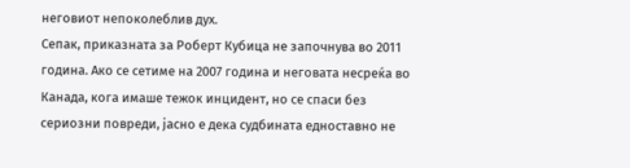неговиот непоколеблив дух.
Сепак, приказната за Роберт Кубица не започнува во 2011 година. Ако се сетиме на 2007 година и неговата несреќа во Канада, кога имаше тежок инцидент, но се спаси без сериозни повреди, јасно е дека судбината едноставно не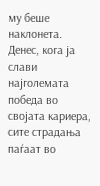му беше наклонета.
Денес, кога ја слави најголемата победа во својата кариера, сите страдања паѓаат во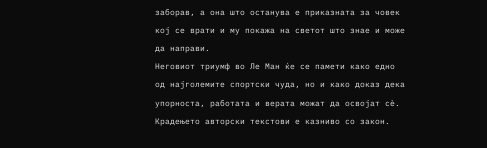заборав, а она што останува е приказната за човек кој се врати и му покажа на светот што знае и може да направи.
Неговиот триумф во Ле Ман ќе се памети како едно од најголемите спортски чуда, но и како доказ дека упорноста, работата и верата можат да освојат сè.
Крадењето авторски текстови е казниво со закон.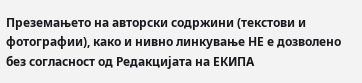Преземањето на авторски содржини (текстови и фотографии), како и нивно линкување НЕ е дозволено без согласност од Редакцијата на ЕКИПА